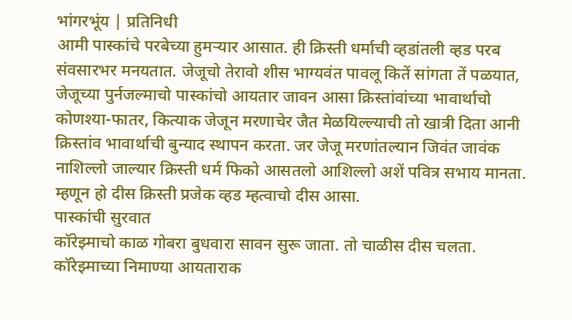भांगरभूंय | प्रतिनिधी
आमी पास्कांचे परबेच्या हुमऱ्यार आसात. ही क्रिस्ती धर्माची व्हडांतली व्हड परब संवसारभर मनयतात. जेजूचो तेरावो शीस भाग्यवंत पावलू कितें सांगता तें पळयात, जेजूच्या पुर्नजल्माचो पास्कांचो आयतार जावन आसा क्रिस्तांवांच्या भावार्थाचो कोणश्या-फातर, कित्याक जेजून मरणाचेर जैत मेळयिल्ल्याची तो खात्री दिता आनी क्रिस्तांव भावार्थाची बुन्याद स्थापन करता. जर जेजू मरणांतल्यान जिवंत जावंक नाशिल्लो जाल्यार क्रिस्ती धर्म फिको आसतलो आशिल्लो अशें पवित्र सभाय मानता. म्हणून हो दीस क्रिस्ती प्रजेक व्हड म्हत्वाचो दीस आसा.
पास्कांची सुरवात
कॉरेझ्माचो काळ गोबरा बुधवारा सावन सुरू जाता. तो चाळीस दीस चलता. कॉरेझ्माच्या निमाण्या आयताराक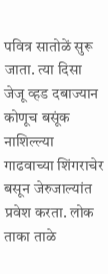पवित्र सातोळें सुरू जाता. त्या दिसा जेजू व्हड दबाज्यान कोणूच बसूंक नाशिल्ल्या गाढवाच्या शिंगराचेर बसून जेरुजाल्यांत प्रवेश करता. लोक ताका ताळे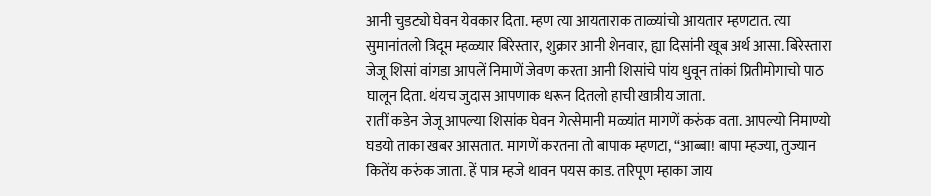आनी चुडट्यो घेवन येवकार दिता. म्हण त्या आयताराक ताळ्यांचो आयतार म्हणटात. त्या सुमानांतलो त्रिदूम म्हळ्यार बिरेस्तार, शुक्रार आनी शेनवार, ह्या दिसांनी खूब अर्थ आसा. बिरेस्तारा जेजू शिसां वांगडा आपलें निमाणें जेवण करता आनी शिसांचे पांय धुवून तांकां प्रितीमोगाचो पाठ घालून दिता. थंयच जुदास आपणाक धरून दितलो हाची खात्रीय जाता.
रातीं कडेन जेजू आपल्या शिसांक घेवन गेत्सेमानी मळ्यांत मागणें करुंक वता. आपल्यो निमाण्यो घडयो ताका खबर आसतात. मागणें करतना तो बापाक म्हणटा, “आब्बा! बापा म्हज्या, तुज्यान कितेंय करुंक जाता. हें पात्र म्हजे थावन पयस काड. तरिपूण म्हाका जाय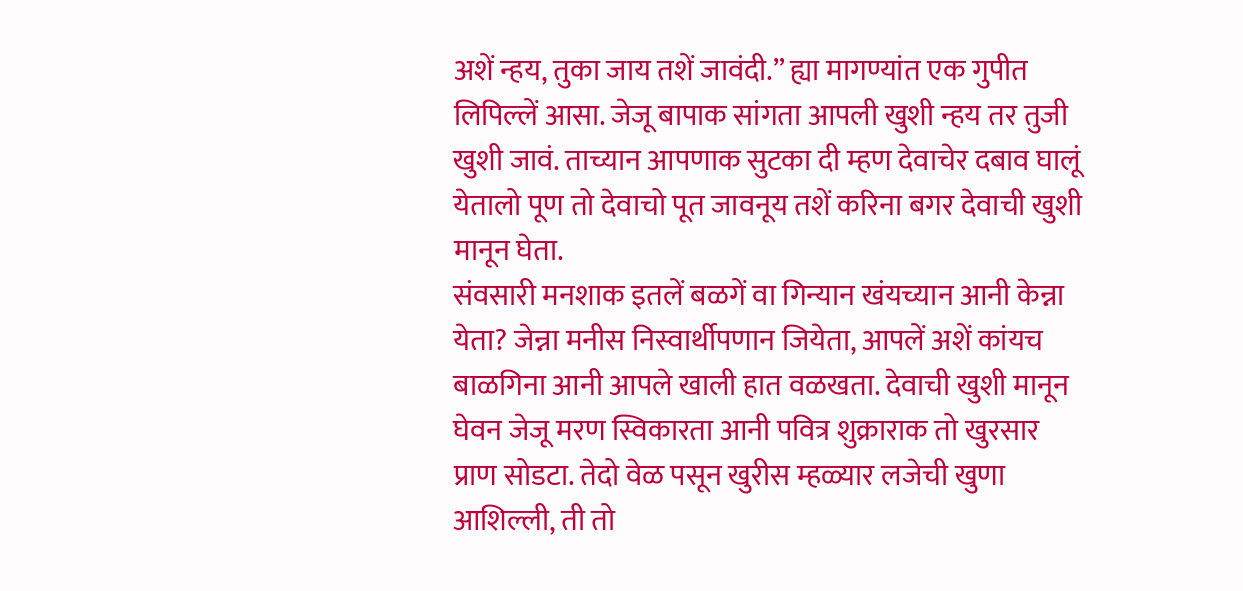अशें न्हय, तुका जाय तशें जावंदी.” ह्या मागण्यांत एक गुपीत लिपिल्लें आसा. जेजू बापाक सांगता आपली खुशी न्हय तर तुजी खुशी जावं. ताच्यान आपणाक सुटका दी म्हण देवाचेर दबाव घालूं येतालो पूण तो देवाचो पूत जावनूय तशें करिना बगर देवाची खुशी मानून घेता.
संवसारी मनशाक इतलें बळगें वा गिन्यान खंयच्यान आनी केन्ना येता? जेन्ना मनीस निस्वार्थीपणान जियेता, आपलें अशें कांयच बाळगिना आनी आपले खाली हात वळखता. देवाची खुशी मानून घेवन जेजू मरण स्विकारता आनी पवित्र शुक्राराक तो खुरसार प्राण सोडटा. तेदो वेळ पसून खुरीस म्हळ्यार लजेची खुणा आशिल्ली, ती तो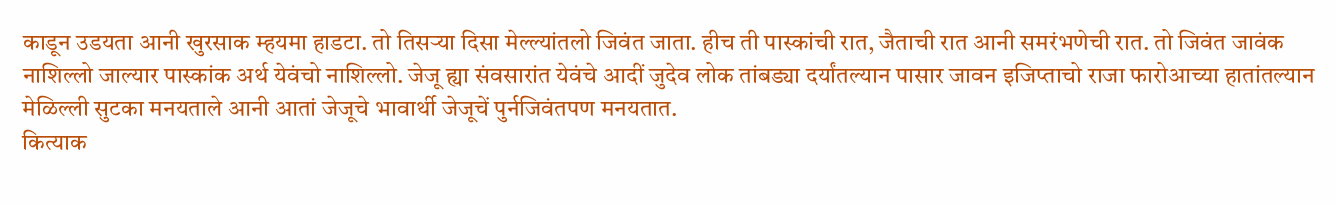काडून उडयता आनी खुरसाक म्हयमा हाडटा. तो तिसऱ्या दिसा मेल्ल्यांतलो जिवंत जाता. हीच ती पास्कांची रात, जैताची रात आनी समरंभणेची रात. तो जिवंत जावंक नाशिल्लो जाल्यार पास्कांक अर्थ येवंचो नाशिल्लो. जेजू ह्या संवसारांत येवंचे आदीं जुदेव लोक तांबड्या दर्यांतल्यान पासार जावन इजिप्ताचो राजा फारोआच्या हातांतल्यान मेळिल्ली सुटका मनयताले आनी आतां जेजूचे भावार्थी जेजूचें पुर्नजिवंतपण मनयतात.
कित्याक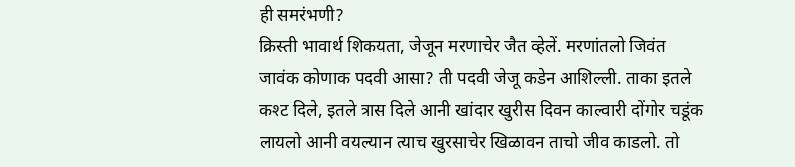ही समरंभणी?
क्रिस्ती भावार्थ शिकयता, जेजून मरणाचेर जैत व्हेलें. मरणांतलो जिवंत जावंक कोणाक पदवी आसा? ती पदवी जेजू कडेन आशिल्ली. ताका इतले कश्ट दिले, इतले त्रास दिले आनी खांदार खुरीस दिवन काल्वारी दोंगोर चडूंक लायलो आनी वयल्यान त्याच खुरसाचेर खिळावन ताचो जीव काडलो. तो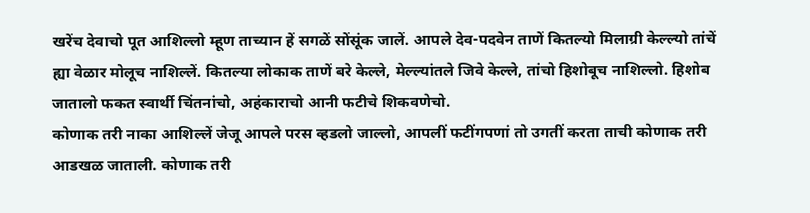खरेंच देवाचो पूत आशिल्लो म्हूण ताच्यान हें सगळें सोंसूंक जालें. आपले देव-पदवेन ताणें कितल्यो मिलाग्री केल्ल्यो तांचें ह्या वेळार मोलूच नाशिल्लें. कितल्या लोकाक ताणें बरे केल्ले, मेल्ल्यांतले जिवे केल्ले, तांचो हिशोबूच नाशिल्लो. हिशोब जातालो फकत स्वार्थी चिंतनांचो, अहंकाराचो आनी फटीचे शिकवणेचो.
कोणाक तरी नाका आशिल्लें जेजू आपले परस व्हडलो जाल्लो, आपलीं फटींगपणां तो उगतीं करता ताची कोणाक तरी आडखळ जाताली. कोणाक तरी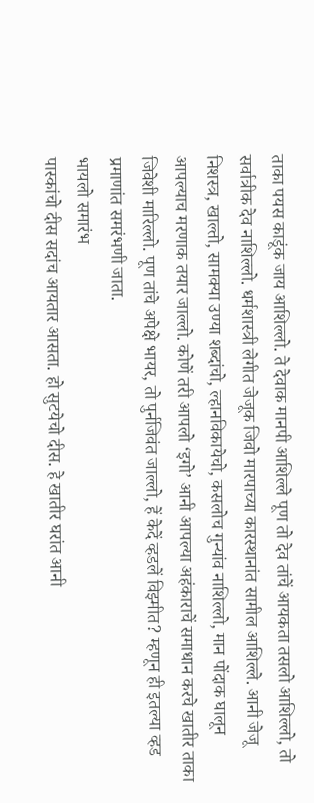ताका पयस काडूंक जाय आशिल्लो. ते देवाक मानपी आशिल्ले पूण तो देव तांचें आयकता तसलो आशिल्लो, तो सर्वात्रीक देव नाशिल्लो. धर्मशास्त्री लेगीत जेजूक जिवो मारपाच्या कारस्थानांत सामील आशिल्ले. आनी जेजू निशस्त्र, खाल्तो, सामक्या उण्या शब्दांचो, ल्हानविकायेचो, कसलोच गुन्यांव नाशिल्लो, मान पोंदाक घालून आपल्याच मरणाक तयार जाल्लो. कोणें तरी आपलो ‘इगो’ आनी आपल्या अहंकाराचें समाधान करचे खातीर ताका जिवेशी मारिल्लो. पूण तांचे अपेक्षे भायर, तो पुर्नजिवंत जाल्लो, हें केदें व्हडलें विझ्मीत? म्हणून ही इतल्या व्हड प्रमाणांत समरंभणी जाता.
भायलो समारंभ
पास्कांचो दीस सदांच आयतार आसता. हो सुटयेचो दीस. हे खातीर घरांत आनी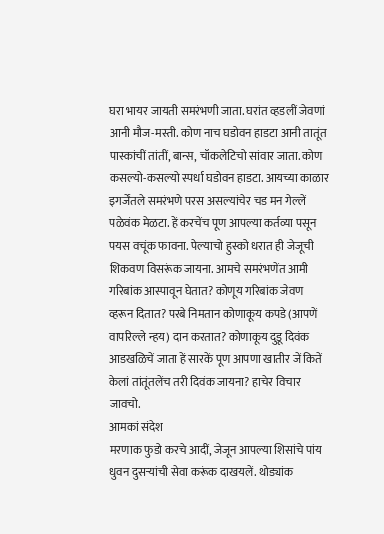घरा भायर जायती समरंभणी जाता. घरांत व्हडलीं जेवणां आनी मौज-मस्ती. कोण नाच घडोवन हाडटा आनी तातूंत पास्कांचीं तांतीं, बान्स, चॉकलेटिचो सांवार जाता. कोण कसल्यो-कसल्यो स्पर्धा घडोवन हाडटा. आयच्या काळार इगर्जेंतले समरंभणे परस असल्यांचेर चड मन गेल्लें पळेवंक मेळटा. हें करचेंच पूण आपल्या कर्तव्या पसून पयस वचूंक फावना. पेल्याचो हुस्को धरात ही जेजूची शिकवण विसरूंक जायना. आमचे समरंभणेंत आमी गरिबांक आस्पावून घेतात? कोणूय गरिबांक जेवण व्हरून दितात? परबे निमतान कोणाकूय कपडे (आपणें वापरिल्ले न्हय) दान करतात? कोणाकूय दुडू दिवंक आडखळिचें जाता हें सारकें पूण आपणा खातीर जें कितें केलां तांतूंतलेंच तरी दिवंक जायना? हाचेर विचार जावचो.
आमकां संदेश
मरणाक फुडो करचे आदीं, जेजून आपल्या शिसांचे पांय धुवन दुसऱ्यांची सेवा करूंक दाखयलें. थोड्यांक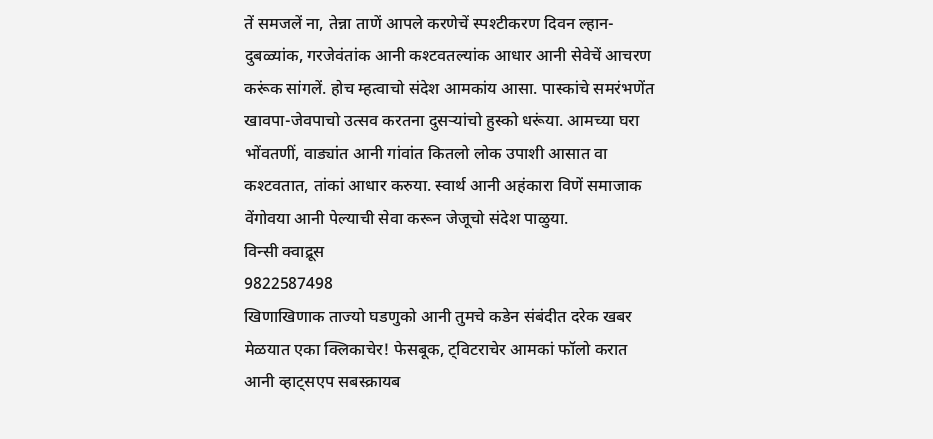तें समजलें ना, तेन्ना ताणें आपले करणेचें स्पश्टीकरण दिवन ल्हान-दुबळ्यांक, गरजेवंतांक आनी कश्टवतल्यांक आधार आनी सेवेचें आचरण करूंक सांगलें. होच म्हत्वाचो संदेश आमकांय आसा. पास्कांचे समरंभणेंत खावपा-जेवपाचो उत्सव करतना दुसऱ्यांचो हुस्को धरूंया. आमच्या घरा भोंवतणीं, वाड्यांत आनी गांवांत कितलो लोक उपाशी आसात वा कश्टवतात, तांकां आधार करुया. स्वार्थ आनी अहंकारा विणें समाजाक वेंगोवया आनी पेल्याची सेवा करून जेजूचो संदेश पाळुया.
विन्सी क्वाद्रूस
9822587498
खिणाखिणाक ताज्यो घडणुको आनी तुमचे कडेन संबंदीत दरेक खबर मेळयात एका क्लिकाचेर! फेसबूक, ट्विटराचेर आमकां फॉलो करात आनी व्हाट्सएप सबस्क्रायब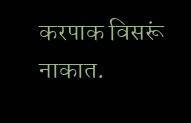करपाक विसरूं नाकात.